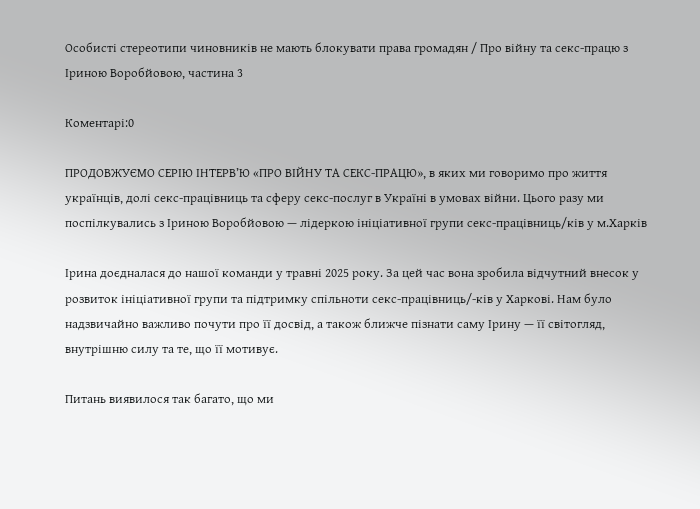Особисті стереотипи чиновників не мають блокувати права громадян / Про війну та секс-працю з Іриною Воробйовою, частина 3

Коментарі:0

ПРОДОВЖУЄМО СЕРІЮ ІНТЕРВ’Ю «ПРО ВІЙНУ ТА СЕКС-ПРАЦЮ», в яких ми говоримо про життя українців, долі секс-працівниць та сферу секс-послуг в Україні в умовах війни. Цього разу ми поспілкувались з Іриною Воробйовою — лідеркою ініціативної групи секс-працівниць/ків у м.Харків

Ірина доєдналася до нашої команди у травні 2025 року. За цей час вона зробила відчутний внесок у розвиток ініціативної групи та підтримку спільноти секс-працівниць/-ків у Харкові. Нам було надзвичайно важливо почути про її досвід, а також ближче пізнати саму Ірину — її світогляд, внутрішню силу та те, що її мотивує.

Питань виявилося так багато, що ми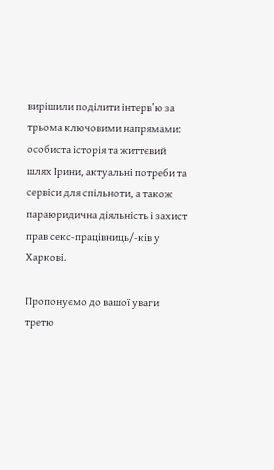вирішили поділити інтерв’ю за трьома ключовими напрямами: особиста історія та життєвий шлях Ірини, актуальні потреби та сервіси для спільноти, а також параюридична діяльність і захист прав секс-працівниць/-ків у Харкові.

Пропонуємо до вашої уваги третю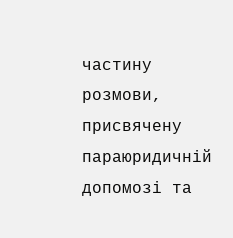частину розмови, присвячену параюридичній допомозі та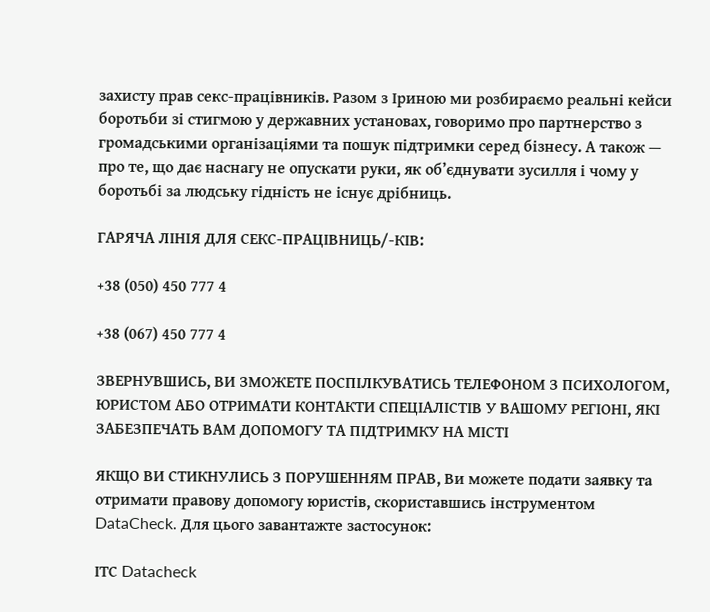захисту прав секс-працівників. Разом з Іриною ми розбираємо реальні кейси боротьби зі стигмою у державних установах, говоримо про партнерство з громадськими організаціями та пошук підтримки серед бізнесу. А також — про те, що дає наснагу не опускати руки, як об’єднувати зусилля і чому у боротьбі за людську гідність не існує дрібниць.

ГАРЯЧА ЛІНІЯ ДЛЯ СЕКС-ПРАЦІВНИЦЬ/-КІВ:

+38 (050) 450 777 4

+38 (067) 450 777 4

ЗВЕРНУВШИСЬ, ВИ ЗМОЖЕТЕ ПОСПІЛКУВАТИСЬ ТЕЛЕФОНОМ З ПСИХОЛОГОМ, ЮРИСТОМ АБО ОТРИМАТИ КОНТАКТИ СПЕЦІАЛІСТІВ У ВАШОМУ РЕГІОНІ, ЯКІ ЗАБЕЗПЕЧАТЬ ВАМ ДОПОМОГУ ТА ПІДТРИМКУ НА МІСТІ

ЯКЩО ВИ СТИКНУЛИСЬ З ПОРУШЕННЯМ ПРАВ, Ви можете подати заявку та отримати правову допомогу юристів, скориставшись інструментом DataCheck. Для цього завантажте застосунок:

ІТС Datacheck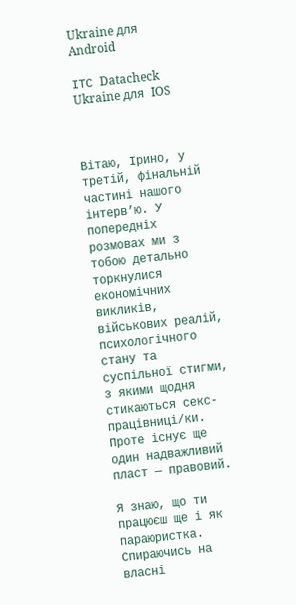Ukraine для Android

ІТС Datacheck Ukraine для IOS



Вітаю, Ірино, у третій, фінальній частині нашого інтерв’ю. У попередніх розмовах ми з тобою детально торкнулися економічних викликів, військових реалій, психологічного стану та суспільної стигми, з якими щодня стикаються секс-працівниці/ки. Проте існує ще один надважливий пласт — правовий.

Я знаю, що ти працюєш ще і як параюристка. Спираючись на власні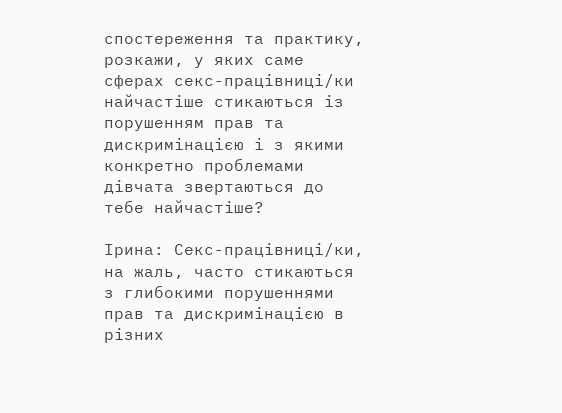спостереження та практику, розкажи, у яких саме сферах секс-працівниці/ки найчастіше стикаються із порушенням прав та дискримінацією і з якими конкретно проблемами дівчата звертаються до тебе найчастіше?

Ірина: Секс-працівниці/ки, на жаль, часто стикаються з глибокими порушеннями прав та дискримінацією в різних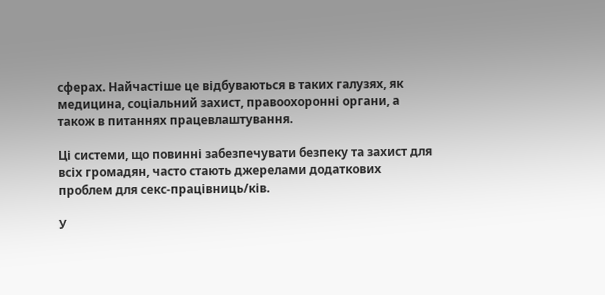сферах. Найчастіше це відбуваються в таких галузях, як медицина, соціальний захист, правоохоронні органи, а також в питаннях працевлаштування.

Ці системи, що повинні забезпечувати безпеку та захист для всіх громадян, часто стають джерелами додаткових проблем для секс-працівниць/ків.

У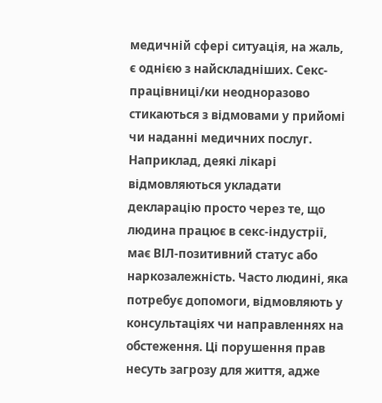медичній сфері ситуація, на жаль, є однією з найскладніших. Секс-працівниці/ки неодноразово стикаються з відмовами у прийомі чи наданні медичних послуг. Наприклад, деякі лікарі відмовляються укладати декларацію просто через те, що людина працює в секс-індустрії, має ВІЛ-позитивний статус або наркозалежність. Часто людині, яка потребує допомоги, відмовляють у консультаціях чи направленнях на обстеження. Ці порушення прав несуть загрозу для життя, адже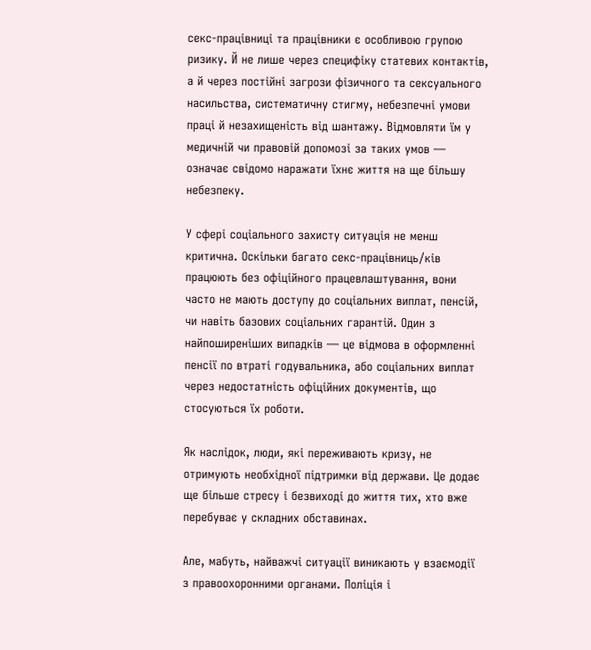секс-працівниці та працівники є особливою групою ризику. Й не лише через специфіку статевих контактів, а й через постійні загрози фізичного та сексуального насильства, систематичну стигму, небезпечні умови праці й незахищеність від шантажу. Відмовляти їм у медичній чи правовій допомозі за таких умов — означає свідомо наражати їхнє життя на ще більшу небезпеку.

У сфері соціального захисту ситуація не менш критична. Оскільки багато секс-працівниць/ків працюють без офіційного працевлаштування, вони часто не мають доступу до соціальних виплат, пенсій, чи навіть базових соціальних гарантій. Один з найпоширеніших випадків — це відмова в оформленні пенсії по втраті годувальника, або соціальних виплат через недостатність офіційних документів, що стосуються їх роботи.

Як наслідок, люди, які переживають кризу, не отримують необхідної підтримки від держави. Це додає ще більше стресу і безвиході до життя тих, хто вже перебуває у складних обставинах.

Але, мабуть, найважчі ситуації виникають у взаємодії з правоохоронними органами. Поліція і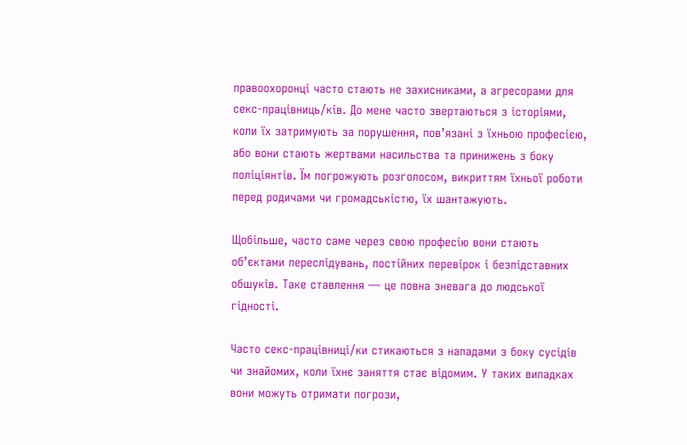правоохоронці часто стають не захисниками, а агресорами для секс-працівниць/ків. До мене часто звертаються з історіями, коли їх затримують за порушення, пов’язані з їхньою професією, або вони стають жертвами насильства та принижень з боку поліціянтів. Їм погрожують розголосом, викриттям їхньої роботи перед родичами чи громадськістю, їх шантажують.

Щобільше, часто саме через свою професію вони стають об’єктами переслідувань, постійних перевірок і безпідставних обшуків. Таке ставлення — це повна зневага до людської гідності.

Часто секс-працівниці/ки стикаються з нападами з боку сусідів чи знайомих, коли їхнє заняття стає відомим. У таких випадках вони можуть отримати погрози,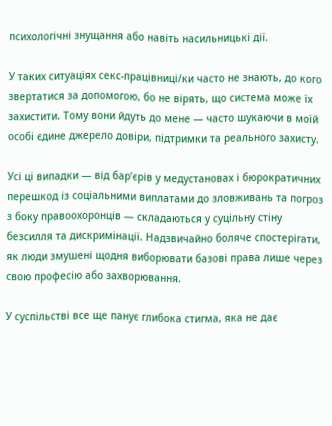психологічні знущання або навіть насильницькі дії.

У таких ситуаціях секс-працівниці/ки часто не знають, до кого звертатися за допомогою, бо не вірять, що система може їх захистити. Тому вони йдуть до мене — часто шукаючи в моїй особі єдине джерело довіри, підтримки та реального захисту.

Усі ці випадки — від бар’єрів у медустановах і бюрократичних перешкод із соціальними виплатами до зловживань та погроз з боку правоохоронців — складаються у суцільну стіну безсилля та дискримінації. Надзвичайно боляче спостерігати, як люди змушені щодня виборювати базові права лише через свою професію або захворювання.

У суспільстві все ще панує глибока стигма, яка не дає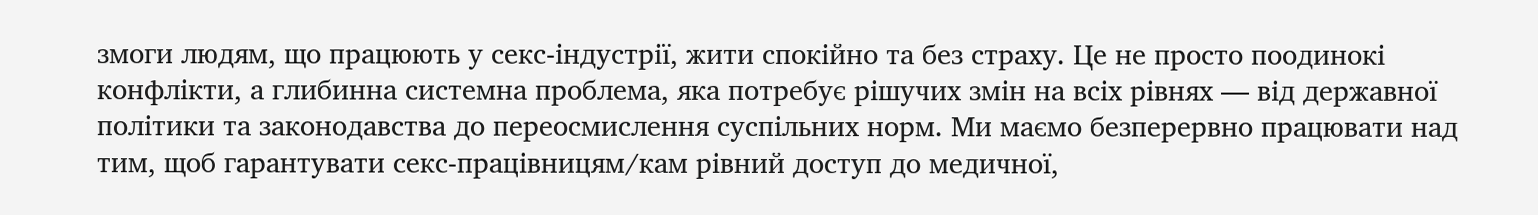змоги людям, що працюють у секс-індустрії, жити спокійно та без страху. Це не просто поодинокі конфлікти, а глибинна системна проблема, яка потребує рішучих змін на всіх рівнях — від державної політики та законодавства до переосмислення суспільних норм. Ми маємо безперервно працювати над тим, щоб гарантувати секс-працівницям/кам рівний доступ до медичної,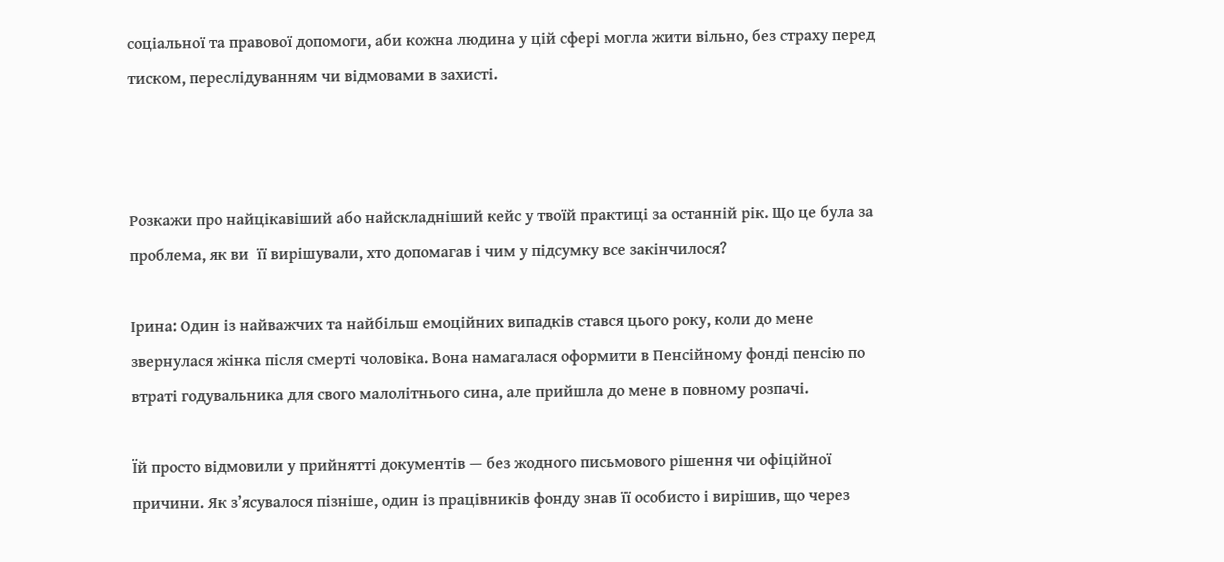соціальної та правової допомоги, аби кожна людина у цій сфері могла жити вільно, без страху перед тиском, переслідуванням чи відмовами в захисті.



Розкажи про найцікавіший або найскладніший кейс у твоїй практиці за останній рік. Що це була за проблема, як ви  її вирішували, хто допомагав і чим у підсумку все закінчилося?

Ірина: Один із найважчих та найбільш емоційних випадків стався цього року, коли до мене звернулася жінка після смерті чоловіка. Вона намагалася оформити в Пенсійному фонді пенсію по втраті годувальника для свого малолітнього сина, але прийшла до мене в повному розпачі.

Їй просто відмовили у прийнятті документів — без жодного письмового рішення чи офіційної причини. Як з’ясувалося пізніше, один із працівників фонду знав її особисто і вирішив, що через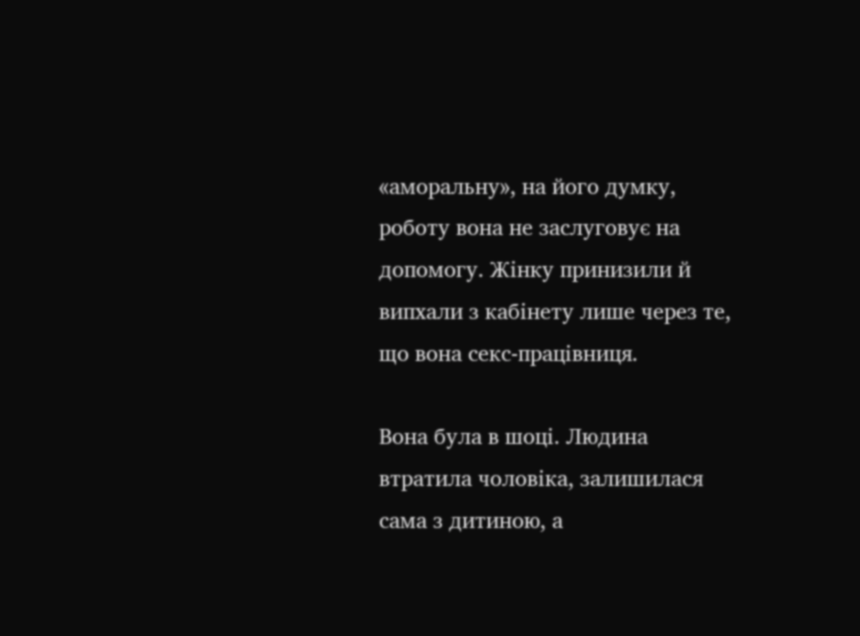«аморальну», на його думку, роботу вона не заслуговує на допомогу. Жінку принизили й випхали з кабінету лише через те, що вона секс-працівниця.

Вона була в шоці. Людина втратила чоловіка, залишилася сама з дитиною, а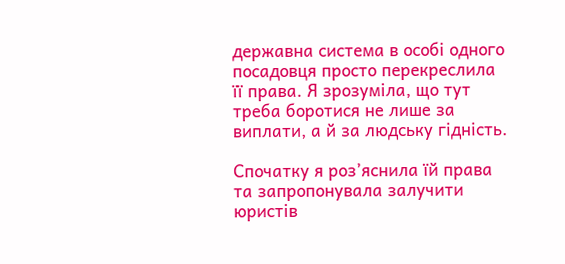державна система в особі одного посадовця просто перекреслила її права. Я зрозуміла, що тут треба боротися не лише за виплати, а й за людську гідність.

Спочатку я роз’яснила їй права та запропонувала залучити юристів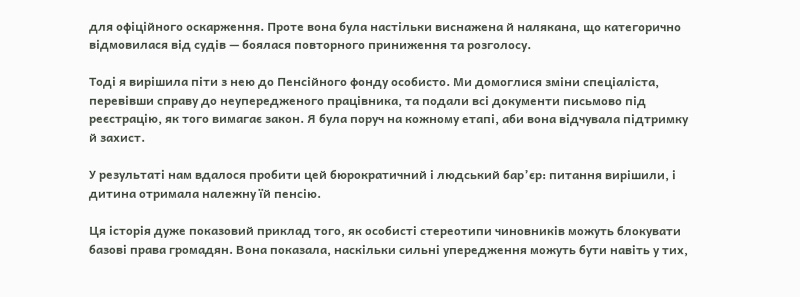для офіційного оскарження. Проте вона була настільки виснажена й налякана, що категорично відмовилася від судів — боялася повторного приниження та розголосу.

Тоді я вирішила піти з нею до Пенсійного фонду особисто. Ми домоглися зміни спеціаліста, перевівши справу до неупередженого працівника, та подали всі документи письмово під реєстрацію, як того вимагає закон. Я була поруч на кожному етапі, аби вона відчувала підтримку й захист.

У результаті нам вдалося пробити цей бюрократичний і людський бар’єр: питання вирішили, і дитина отримала належну їй пенсію.

Ця історія дуже показовий приклад того, як особисті стереотипи чиновників можуть блокувати базові права громадян. Вона показала, наскільки сильні упередження можуть бути навіть у тих,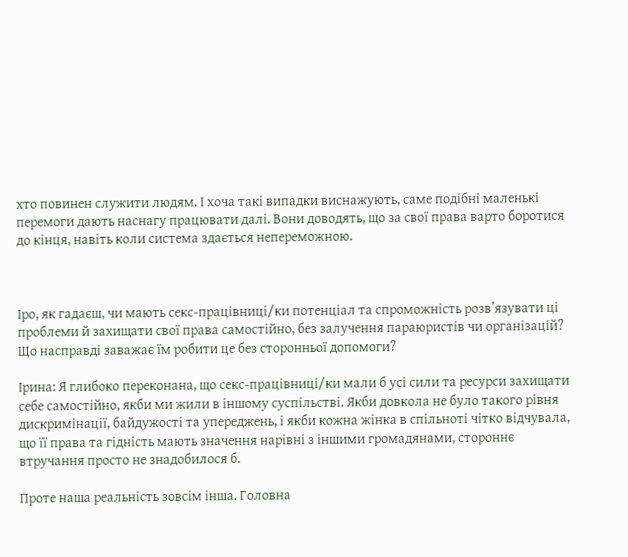хто повинен служити людям. І хоча такі випадки виснажують, саме подібні маленькі перемоги дають наснагу працювати далі. Вони доводять, що за свої права варто боротися до кінця, навіть коли система здається непереможною.



Іро, як гадаєш, чи мають секс-працівниці/ки потенціал та спроможність розв’язувати ці проблеми й захищати свої права самостійно, без залучення параюристів чи організацій? Що насправді заважає їм робити це без сторонньої допомоги?

Ірина: Я глибоко переконана, що секс-працівниці/ки мали б усі сили та ресурси захищати себе самостійно, якби ми жили в іншому суспільстві. Якби довкола не було такого рівня дискримінації, байдужості та упереджень, і якби кожна жінка в спільноті чітко відчувала, що її права та гідність мають значення нарівні з іншими громадянами, стороннє втручання просто не знадобилося б.

Проте наша реальність зовсім інша. Головна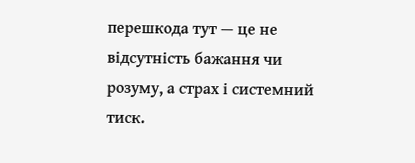перешкода тут — це не відсутність бажання чи розуму, а страх і системний тиск.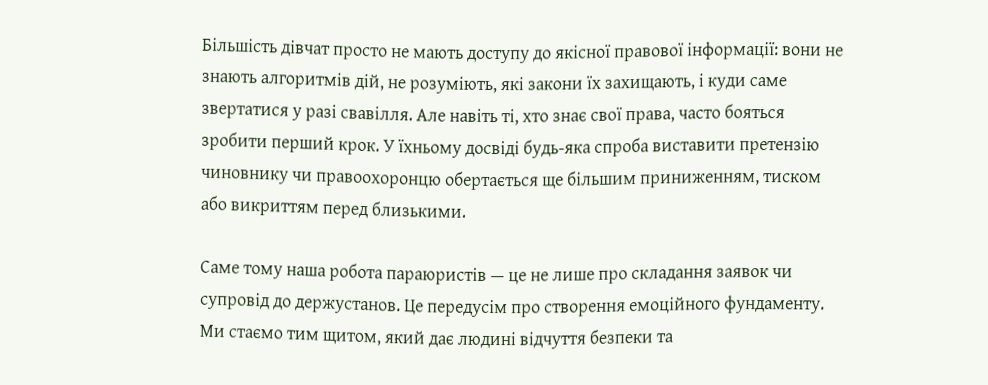Більшість дівчат просто не мають доступу до якісної правової інформації: вони не знають алгоритмів дій, не розуміють, які закони їх захищають, і куди саме звертатися у разі свавілля. Але навіть ті, хто знає свої права, часто бояться зробити перший крок. У їхньому досвіді будь-яка спроба виставити претензію чиновнику чи правоохоронцю обертається ще більшим приниженням, тиском або викриттям перед близькими.

Саме тому наша робота параюристів — це не лише про складання заявок чи супровід до держустанов. Це передусім про створення емоційного фундаменту. Ми стаємо тим щитом, який дає людині відчуття безпеки та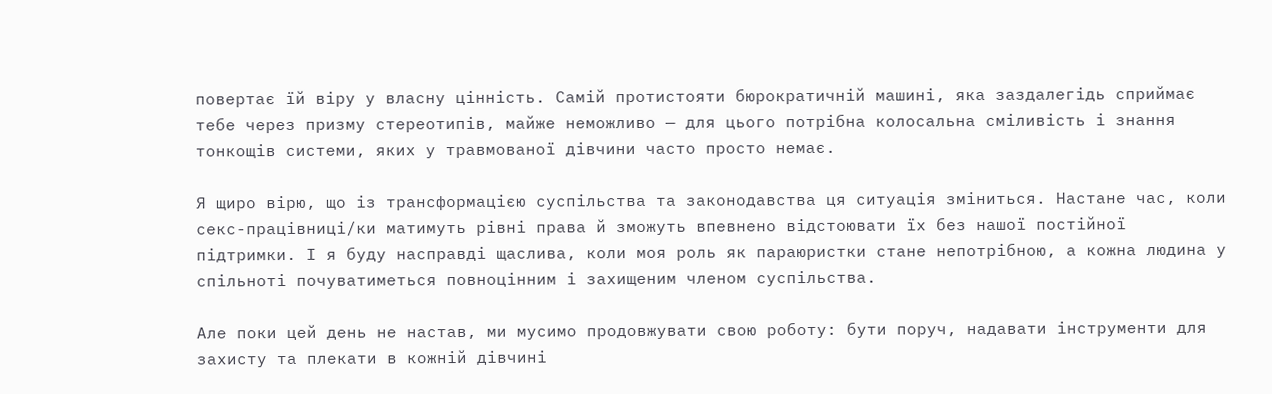повертає їй віру у власну цінність. Самій протистояти бюрократичній машині, яка заздалегідь сприймає тебе через призму стереотипів, майже неможливо — для цього потрібна колосальна сміливість і знання тонкощів системи, яких у травмованої дівчини часто просто немає.

Я щиро вірю, що із трансформацією суспільства та законодавства ця ситуація зміниться. Настане час, коли секс-працівниці/ки матимуть рівні права й зможуть впевнено відстоювати їх без нашої постійної підтримки. І я буду насправді щаслива, коли моя роль як параюристки стане непотрібною, а кожна людина у спільноті почуватиметься повноцінним і захищеним членом суспільства.

Але поки цей день не настав, ми мусимо продовжувати свою роботу: бути поруч, надавати інструменти для захисту та плекати в кожній дівчині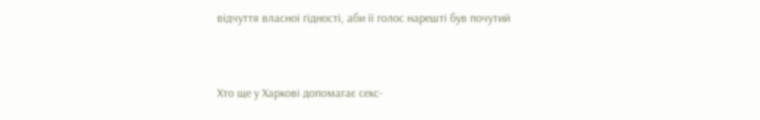відчуття власної гідності, аби її голос нарешті був почутий



Хто ще у Харкові допомагає секс-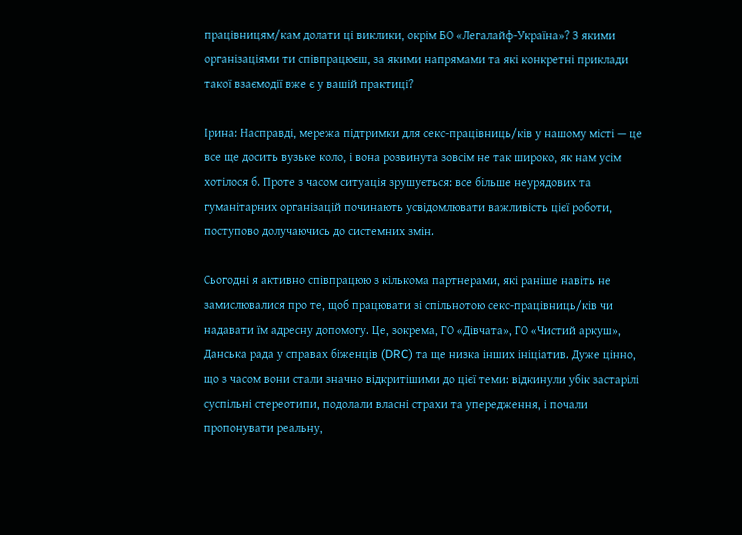працівницям/кам долати ці виклики, окрім БО «Легалайф-Україна»? З якими організаціями ти співпрацюєш, за якими напрямами та які конкретні приклади такої взаємодії вже є у вашій практиці?

Ірина: Насправді, мережа підтримки для секс-працівниць/ків у нашому місті — це все ще досить вузьке коло, і вона розвинута зовсім не так широко, як нам усім хотілося б. Проте з часом ситуація зрушується: все більше неурядових та гуманітарних організацій починають усвідомлювати важливість цієї роботи, поступово долучаючись до системних змін.

Сьогодні я активно співпрацюю з кількома партнерами, які раніше навіть не замислювалися про те, щоб працювати зі спільнотою секс-працівниць/ків чи надавати їм адресну допомогу. Це, зокрема, ГО «Дівчата», ГО «Чистий аркуш», Данська рада у справах біженців (DRC) та ще низка інших ініціатив. Дуже цінно, що з часом вони стали значно відкритішими до цієї теми: відкинули убік застарілі суспільні стереотипи, подолали власні страхи та упередження, і почали пропонувати реальну,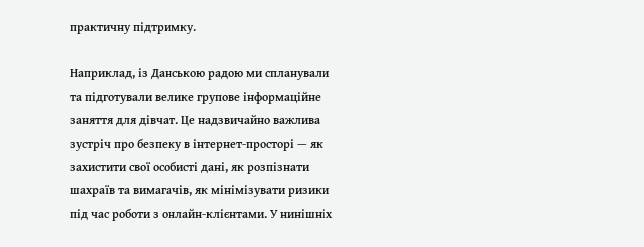практичну підтримку.

Наприклад, із Данською радою ми спланували та підготували велике групове інформаційне заняття для дівчат. Це надзвичайно важлива зустріч про безпеку в інтернет-просторі — як захистити свої особисті дані, як розпізнати шахраїв та вимагачів, як мінімізувати ризики під час роботи з онлайн-клієнтами. У нинішніх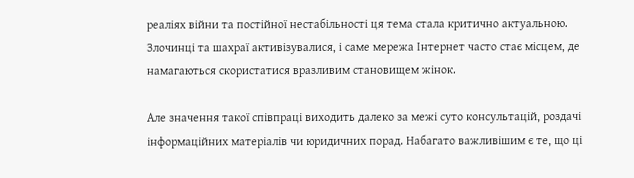реаліях війни та постійної нестабільності ця тема стала критично актуальною. Злочинці та шахраї активізувалися, і саме мережа Інтернет часто стає місцем, де намагаються скористатися вразливим становищем жінок.

Але значення такої співпраці виходить далеко за межі суто консультацій, роздачі інформаційних матеріалів чи юридичних порад. Набагато важливішим є те, що ці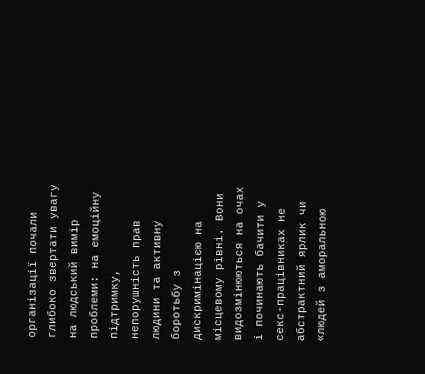організації почали глибоко звертати увагу на людський вимір проблеми: на емоційну підтримку, непорушність прав людини та активну боротьбу з дискримінацією на місцевому рівні. Вони видозмінюються на очах і починають бачити у секс-працівниках не абстрактний ярлик чи «людей з аморальною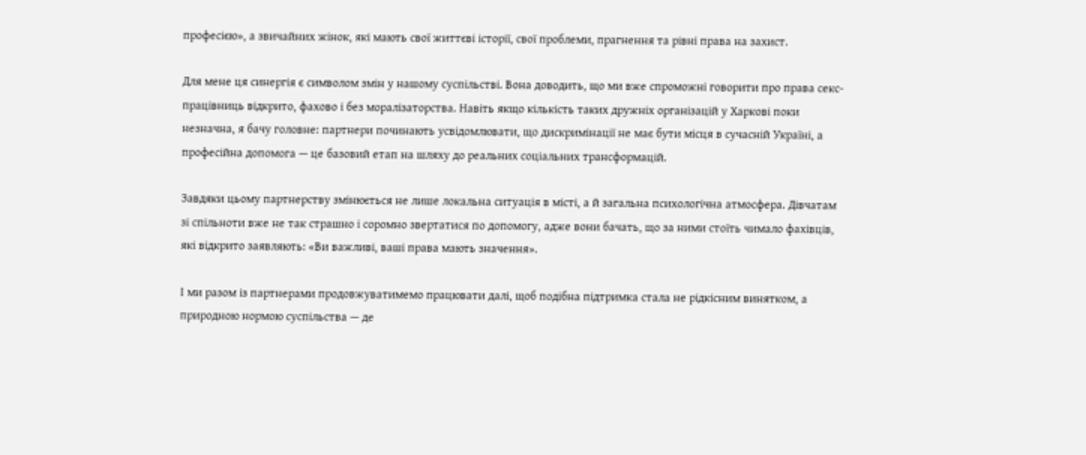професією», а звичайних жінок, які мають свої життєві історії, свої проблеми, прагнення та рівні права на захист.

Для мене ця синергія є символом змін у нашому суспільстві. Вона доводить, що ми вже спроможні говорити про права секс-працівниць відкрито, фахово і без моралізаторства. Навіть якщо кількість таких дружніх організацій у Харкові поки незначна, я бачу головне: партнери починають усвідомлювати, що дискримінації не має бути місця в сучасній Україні, а професійна допомога — це базовий етап на шляху до реальних соціальних трансформацій.

Завдяки цьому партнерству змінюється не лише локальна ситуація в місті, а й загальна психологічна атмосфера. Дівчатам зі спільноти вже не так страшно і соромно звертатися по допомогу, адже вони бачать, що за ними стоїть чимало фахівців, які відкрито заявляють: «Ви важливі, ваші права мають значення».

І ми разом із партнерами продовжуватимемо працювати далі, щоб подібна підтримка стала не рідкісним винятком, а природною нормою суспільства — де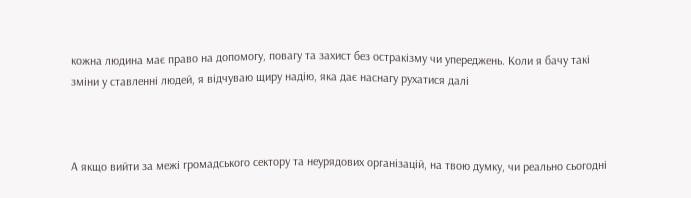кожна людина має право на допомогу, повагу та захист без остракізму чи упереджень. Коли я бачу такі зміни у ставленні людей, я відчуваю щиру надію, яка дає наснагу рухатися далі



А якщо вийти за межі громадського сектору та неурядових організацій, на твою думку, чи реально сьогодні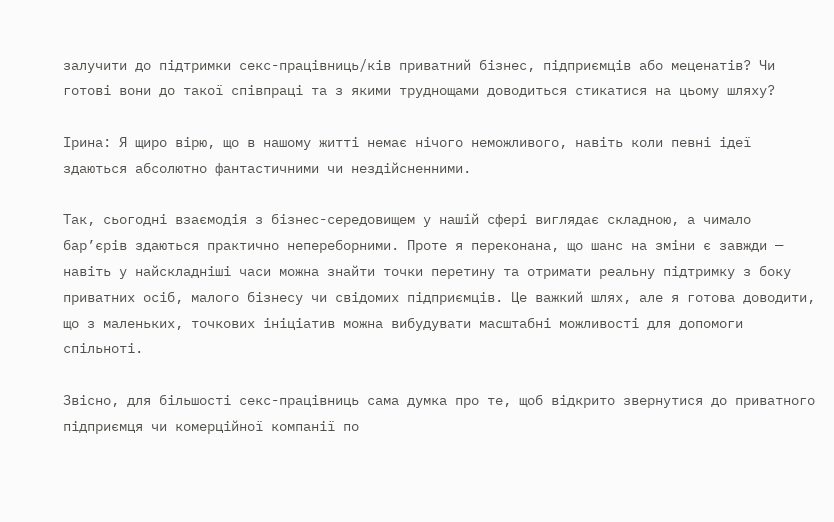залучити до підтримки секс-працівниць/ків приватний бізнес, підприємців або меценатів? Чи готові вони до такої співпраці та з якими труднощами доводиться стикатися на цьому шляху?

Ірина: Я щиро вірю, що в нашому житті немає нічого неможливого, навіть коли певні ідеї здаються абсолютно фантастичними чи нездійсненними.

Так, сьогодні взаємодія з бізнес-середовищем у нашій сфері виглядає складною, а чимало бар’єрів здаються практично непереборними. Проте я переконана, що шанс на зміни є завжди — навіть у найскладніші часи можна знайти точки перетину та отримати реальну підтримку з боку приватних осіб, малого бізнесу чи свідомих підприємців. Це важкий шлях, але я готова доводити, що з маленьких, точкових ініціатив можна вибудувати масштабні можливості для допомоги спільноті.

Звісно, для більшості секс-працівниць сама думка про те, щоб відкрито звернутися до приватного підприємця чи комерційної компанії по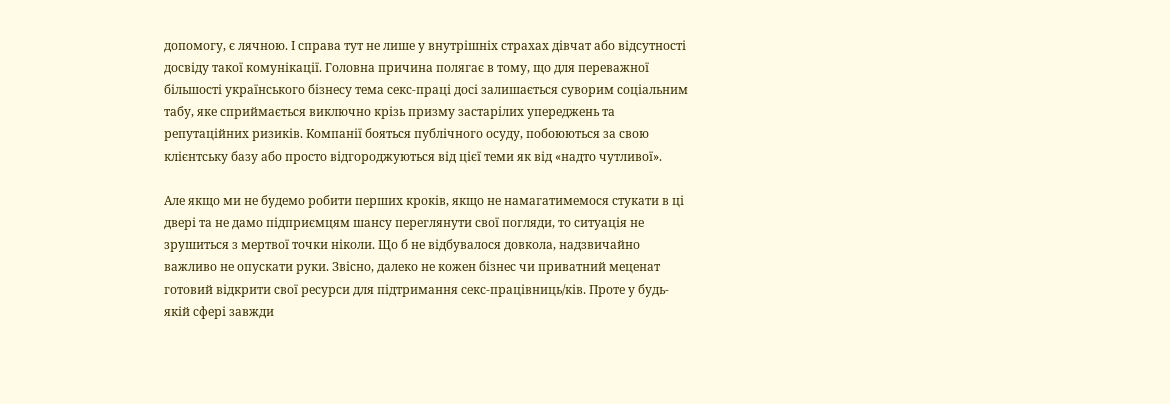допомогу, є лячною. І справа тут не лише у внутрішніх страхах дівчат або відсутності досвіду такої комунікації. Головна причина полягає в тому, що для переважної більшості українського бізнесу тема секс-праці досі залишається суворим соціальним табу, яке сприймається виключно крізь призму застарілих упереджень та репутаційних ризиків. Компанії бояться публічного осуду, побоюються за свою клієнтську базу або просто відгороджуються від цієї теми як від «надто чутливої».

Але якщо ми не будемо робити перших кроків, якщо не намагатимемося стукати в ці двері та не дамо підприємцям шансу переглянути свої погляди, то ситуація не зрушиться з мертвої точки ніколи. Що б не відбувалося довкола, надзвичайно важливо не опускати руки. Звісно, далеко не кожен бізнес чи приватний меценат готовий відкрити свої ресурси для підтримання секс-працівниць/ків. Проте у будь-якій сфері завжди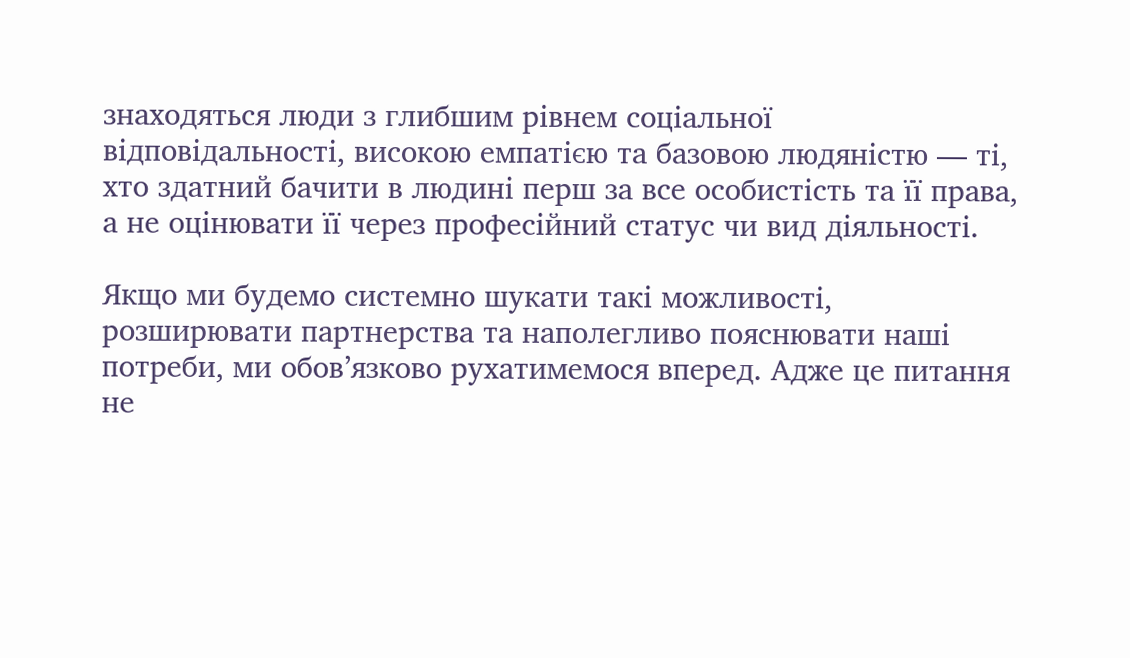знаходяться люди з глибшим рівнем соціальної відповідальності, високою емпатією та базовою людяністю — ті, хто здатний бачити в людині перш за все особистість та її права, а не оцінювати її через професійний статус чи вид діяльності.

Якщо ми будемо системно шукати такі можливості, розширювати партнерства та наполегливо пояснювати наші потреби, ми обов’язково рухатимемося вперед. Адже це питання не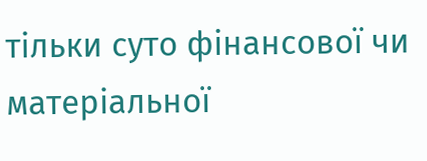тільки суто фінансової чи матеріальної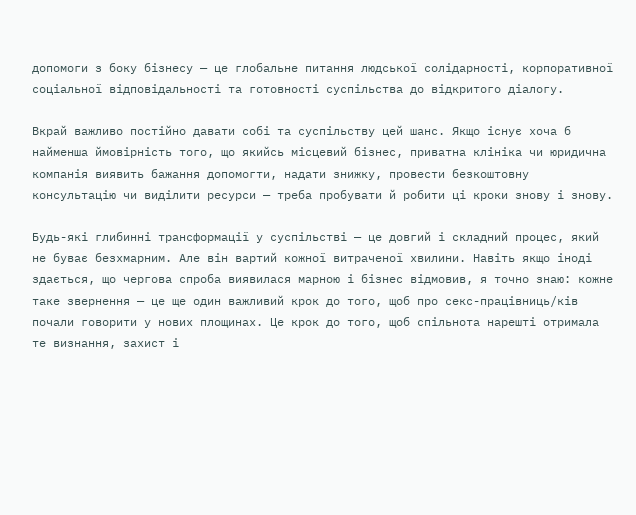допомоги з боку бізнесу — це глобальне питання людської солідарності, корпоративної соціальної відповідальності та готовності суспільства до відкритого діалогу.

Вкрай важливо постійно давати собі та суспільству цей шанс. Якщо існує хоча б найменша ймовірність того, що якийсь місцевий бізнес, приватна клініка чи юридична компанія виявить бажання допомогти, надати знижку, провести безкоштовну консультацію чи виділити ресурси — треба пробувати й робити ці кроки знову і знову.

Будь-які глибинні трансформації у суспільстві — це довгий і складний процес, який не буває безхмарним. Але він вартий кожної витраченої хвилини. Навіть якщо іноді здається, що чергова спроба виявилася марною і бізнес відмовив, я точно знаю: кожне таке звернення — це ще один важливий крок до того, щоб про секс-працівниць/ків почали говорити у нових площинах. Це крок до того, щоб спільнота нарешті отримала те визнання, захист і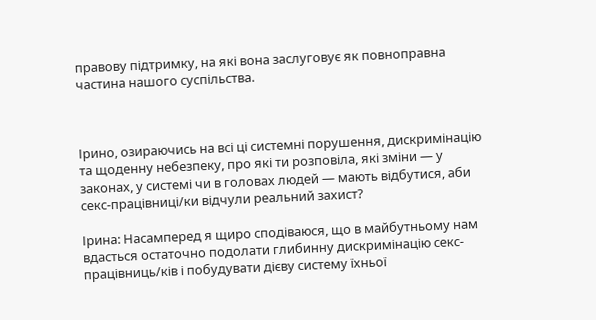правову підтримку, на які вона заслуговує як повноправна частина нашого суспільства.



Ірино, озираючись на всі ці системні порушення, дискримінацію та щоденну небезпеку, про які ти розповіла, які зміни — у законах, у системі чи в головах людей — мають відбутися, аби секс-працівниці/ки відчули реальний захист?

Ірина: Насамперед я щиро сподіваюся, що в майбутньому нам вдасться остаточно подолати глибинну дискримінацію секс-працівниць/ків і побудувати дієву систему їхньої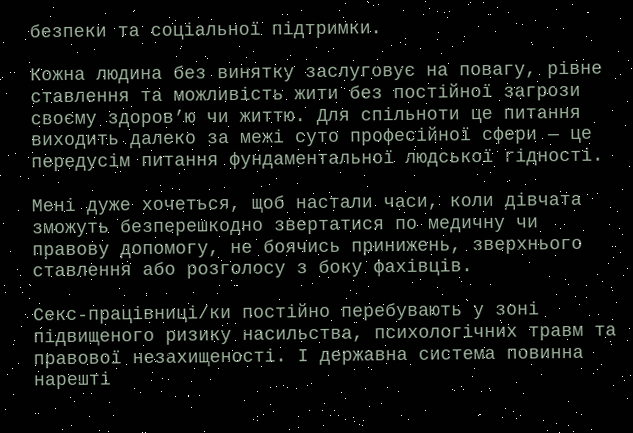безпеки та соціальної підтримки.

Кожна людина без винятку заслуговує на повагу, рівне ставлення та можливість жити без постійної загрози своєму здоров’ю чи життю. Для спільноти це питання виходить далеко за межі суто професійної сфери — це передусім питання фундаментальної людської гідності.

Мені дуже хочеться, щоб настали часи, коли дівчата зможуть безперешкодно звертатися по медичну чи правову допомогу, не боячись принижень, зверхнього ставлення або розголосу з боку фахівців.

Секс-працівниці/ки постійно перебувають у зоні підвищеного ризику насильства, психологічних травм та правової незахищеності. І державна система повинна нарешті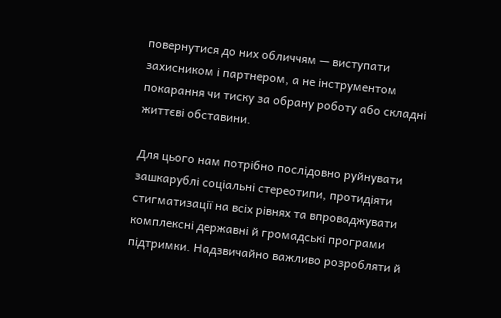повернутися до них обличчям — виступати захисником і партнером, а не інструментом покарання чи тиску за обрану роботу або складні життєві обставини.

Для цього нам потрібно послідовно руйнувати зашкарублі соціальні стереотипи, протидіяти стигматизації на всіх рівнях та впроваджувати комплексні державні й громадські програми підтримки. Надзвичайно важливо розробляти й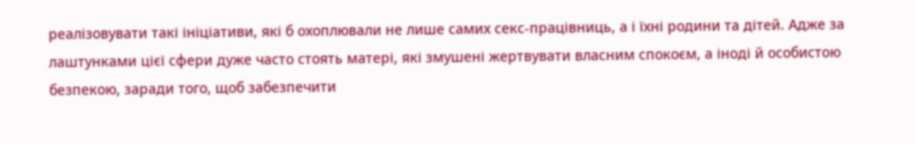реалізовувати такі ініціативи, які б охоплювали не лише самих секс-працівниць, а і їхні родини та дітей. Адже за лаштунками цієї сфери дуже часто стоять матері, які змушені жертвувати власним спокоєм, а іноді й особистою безпекою, заради того, щоб забезпечити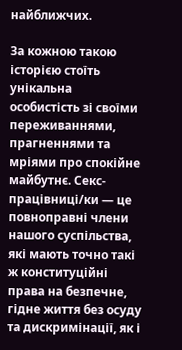найближчих.

За кожною такою історією стоїть унікальна особистість зі своїми переживаннями, прагненнями та мріями про спокійне майбутнє. Секс-працівниці/ки — це повноправні члени нашого суспільства, які мають точно такі ж конституційні права на безпечне, гідне життя без осуду та дискримінації, як і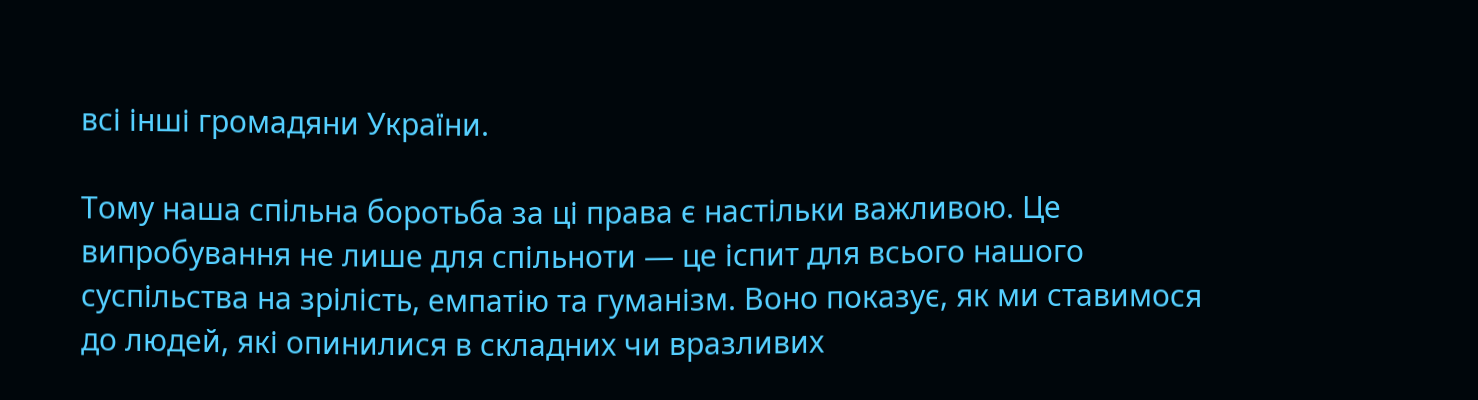всі інші громадяни України.

Тому наша спільна боротьба за ці права є настільки важливою. Це випробування не лише для спільноти — це іспит для всього нашого суспільства на зрілість, емпатію та гуманізм. Воно показує, як ми ставимося до людей, які опинилися в складних чи вразливих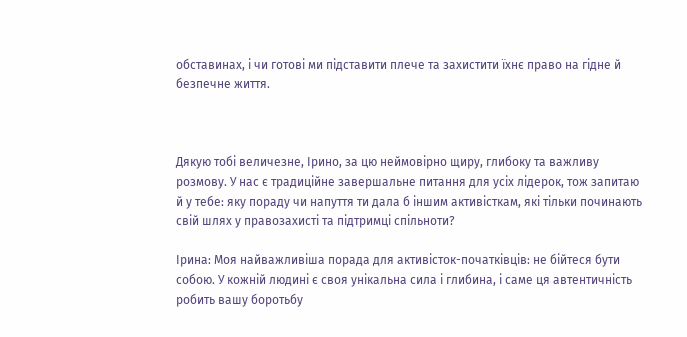обставинах, і чи готові ми підставити плече та захистити їхнє право на гідне й безпечне життя.



Дякую тобі величезне, Ірино, за цю неймовірно щиру, глибоку та важливу розмову. У нас є традиційне завершальне питання для усіх лідерок, тож запитаю й у тебе: яку пораду чи напуття ти дала б іншим активісткам, які тільки починають свій шлях у правозахисті та підтримці спільноти?

Ірина: Моя найважливіша порада для активісток-початківців: не бійтеся бути собою. У кожній людині є своя унікальна сила і глибина, і саме ця автентичність робить вашу боротьбу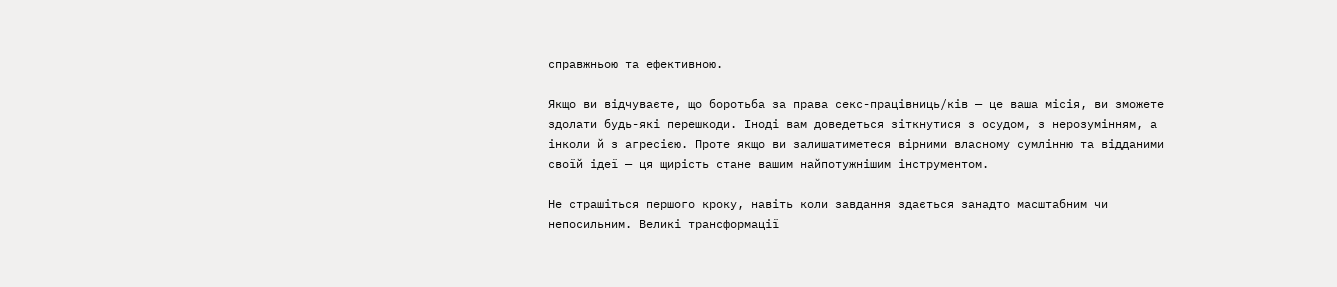справжньою та ефективною.

Якщо ви відчуваєте, що боротьба за права секс-працівниць/ків — це ваша місія, ви зможете здолати будь-які перешкоди. Іноді вам доведеться зіткнутися з осудом, з нерозумінням, а інколи й з агресією. Проте якщо ви залишатиметеся вірними власному сумлінню та відданими своїй ідеї — ця щирість стане вашим найпотужнішим інструментом.

Не страшіться першого кроку, навіть коли завдання здається занадто масштабним чи непосильним. Великі трансформації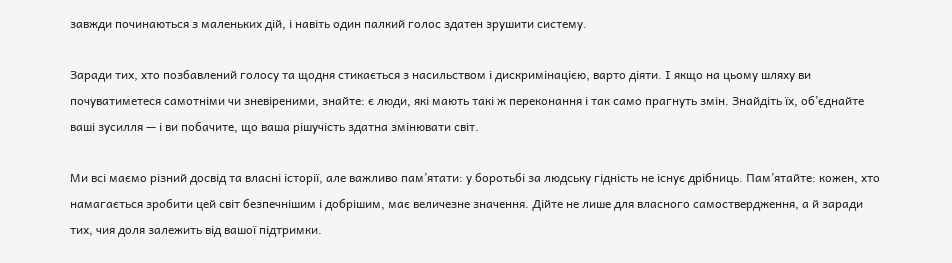завжди починаються з маленьких дій, і навіть один палкий голос здатен зрушити систему.

Заради тих, хто позбавлений голосу та щодня стикається з насильством і дискримінацією, варто діяти. І якщо на цьому шляху ви почуватиметеся самотніми чи зневіреними, знайте: є люди, які мають такі ж переконання і так само прагнуть змін. Знайдіть їх, об’єднайте ваші зусилля — і ви побачите, що ваша рішучість здатна змінювати світ.

Ми всі маємо різний досвід та власні історії, але важливо пам’ятати: у боротьбі за людську гідність не існує дрібниць. Пам’ятайте: кожен, хто намагається зробити цей світ безпечнішим і добрішим, має величезне значення. Дійте не лише для власного самоствердження, а й заради тих, чия доля залежить від вашої підтримки.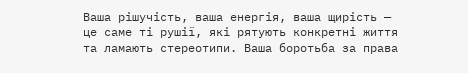Ваша рішучість, ваша енергія, ваша щирість — це саме ті рушії, які рятують конкретні життя та ламають стереотипи. Ваша боротьба за права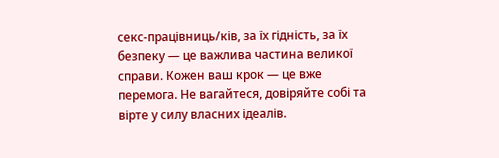секс-працівниць/ків, за їх гідність, за їх безпеку — це важлива частина великої справи. Кожен ваш крок — це вже перемога. Не вагайтеся, довіряйте собі та вірте у силу власних ідеалів.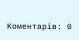Коментарів: 0